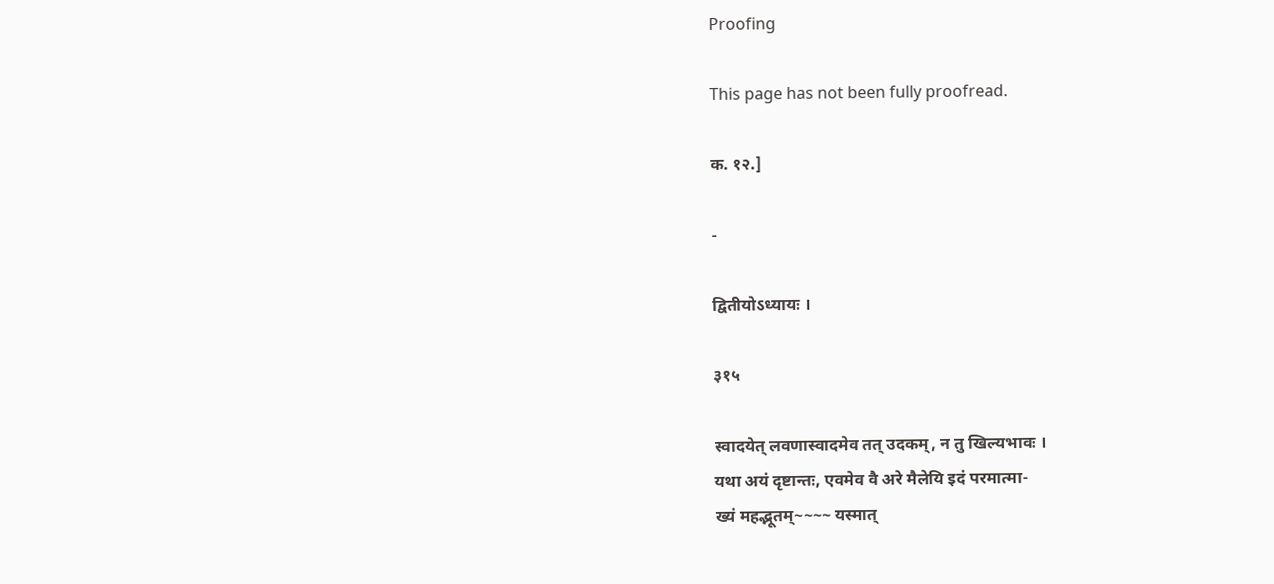Proofing

This page has not been fully proofread.

क. १२.]

-

द्वितीयोऽध्यायः ।

३१५

स्वादयेत् लवणास्वादमेव तत् उदकम्, न तु खिल्यभावः ।
यथा अयं दृष्टान्तः, एवमेव वै अरे मैलेयि इदं परमात्मा-
ख्यं महद्भूतम्~~~~ यस्मात्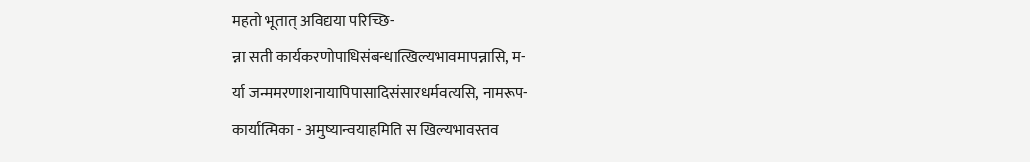महतो भूतात् अविद्यया परिच्छि-
न्ना सती कार्यकरणोपाधिसंबन्धात्खिल्यभावमापन्नासि, म-
र्या जन्ममरणाशनायापिपासादिसंसारधर्मवत्यसि, नामरूप-
कार्यात्मिका - अमुष्यान्वयाहमिति स खिल्यभावस्तव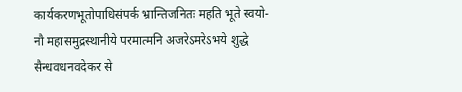कार्यकरणभूतोपाधिसंपर्क भ्रान्तिजनितः महति भूते स्वयो-
नौ महासमुद्रस्थानीये परमात्मनि अजरेऽमरेऽभये शुद्धे
सैन्धवधनवदेकर से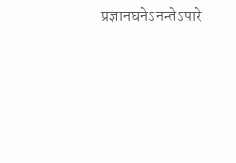प्रज्ञानघनेऽनन्तेऽपारे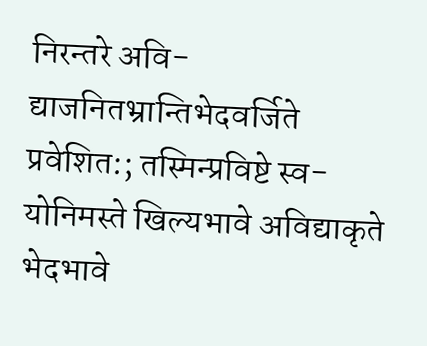निरन्तरे अवि-
द्याजनितभ्रान्तिभेदवर्जिते प्रवेशित:; तस्मिन्प्रविष्टे स्व-
योनिमस्ते खिल्यभावे अविद्याकृते भेदभावे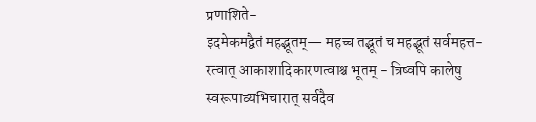प्रणाशिते-
इदमेकमद्वैतं महद्भूतम्— महच्च तद्भूतं च महद्भूतं सर्वमहत्त-
रत्वात् आकाशादिकारणत्वाश्च भूतम् - त्रिष्वपि कालेषु
स्वरूपाव्यभिचारात् सर्वदैव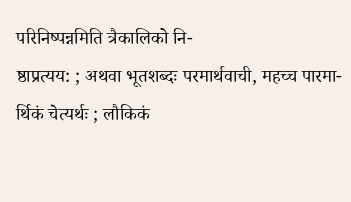परिनिष्पन्नमिति त्रैकालिको नि-
ष्ठाप्रत्यय: ; अथवा भूतशब्दः परमार्थवाची, महच्च पारमा-
र्थिकं चेत्यर्थः ; लौकिकं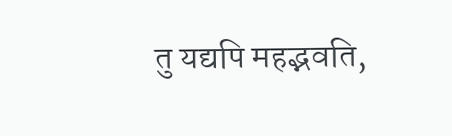तु यद्यपि महद्भवति,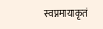स्वप्नमायाकृतं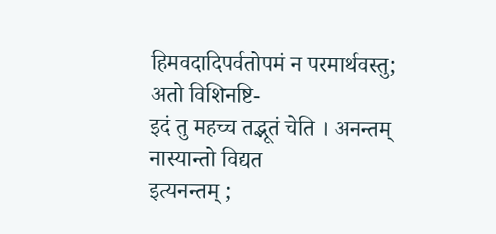हिमवदादिपर्वतोपमं न परमार्थवस्तु; अतो विशिनष्टि-
इदं तु महच्च तद्भूतं चेति । अनन्तम् नास्यान्तो विद्यत
इत्यनन्तम् ;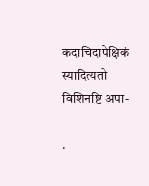कदाचिदापेक्षिकं स्यादित्यतो विशिनष्टि अपा-

.